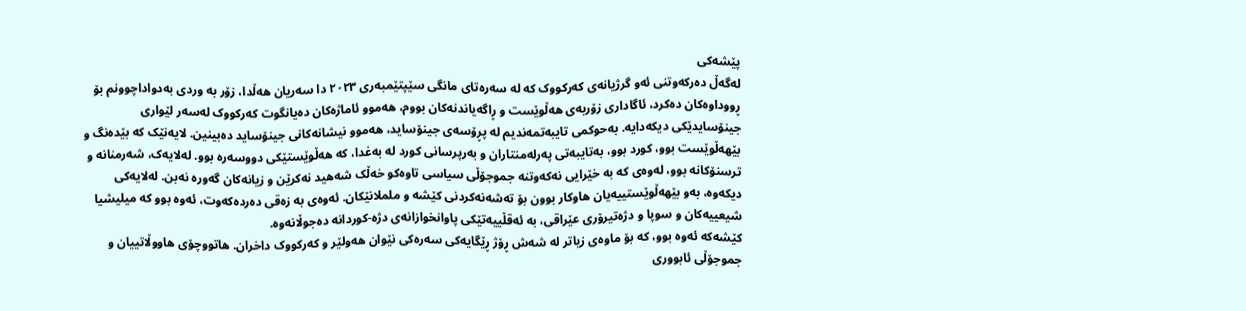پێشەکی
لەگەڵ دەرکەوتنی ئەو گرژیانەی کەرکووک کە لە سەرەتای مانگی سێپتێمبەری ٢٠٢٣ دا سەریان هەڵدا، زۆر بە وردی بەدواداچوونم بۆ ڕووداوەکان دەکرد، ئاگاداری زۆربەی هەڵوێست و ڕاگەیاندنەکان بووم، هەموو ئاماژەکان دەیانگوت کەرکووک لەسەر لێواری جینۆسایدێکی دیکەدایە. بەحوکمی تایبەتمەندیم لە پڕۆسەی جینۆساید، هەموو نیشانەکانی جینۆساید دەبینین. لایەنێک کە بێدەنگ و بێهەڵوێست بوو، کورد بوو، بەتایبەتی پەرلەمنتاران و بەرپرسانی کورد لە بەغدا، کە هەڵوێستێکی دووسەرە بوو. لەلایەک، شەرمنانە و ترسنۆکانە بوو، لەوەی کە بە خێرایی نەکەوتنە جموجۆڵی سیاسی تاوەکو خەڵک شەهید نەکرێن و زیانەکان گەورە نەبن. لەلایەکی دیکەوە، بەو بێهەڵوێستییەیان هاوکار بوون بۆ تەشەنەکردنی کێشە و ململانێکان. ئەوەی بە زەقی دەردەکەوت، ئەوە بوو کە میلیشیا شیعییەکان و سوپا و دژەتیرۆری عێراقی، بە ئەقڵییەتێکی پاوانخوازانەی دژە-کوردانە دەجوڵانەوە.
کێشەکە ئەوە بوو، کە بۆ ماوەی زیاتر لە شەش ڕۆژ ڕێگایەکی سەرەکی نێوان هەولێر و کەرکووک داخران. هاتووچۆی هاووڵاتییان و جموجۆڵی ئابووری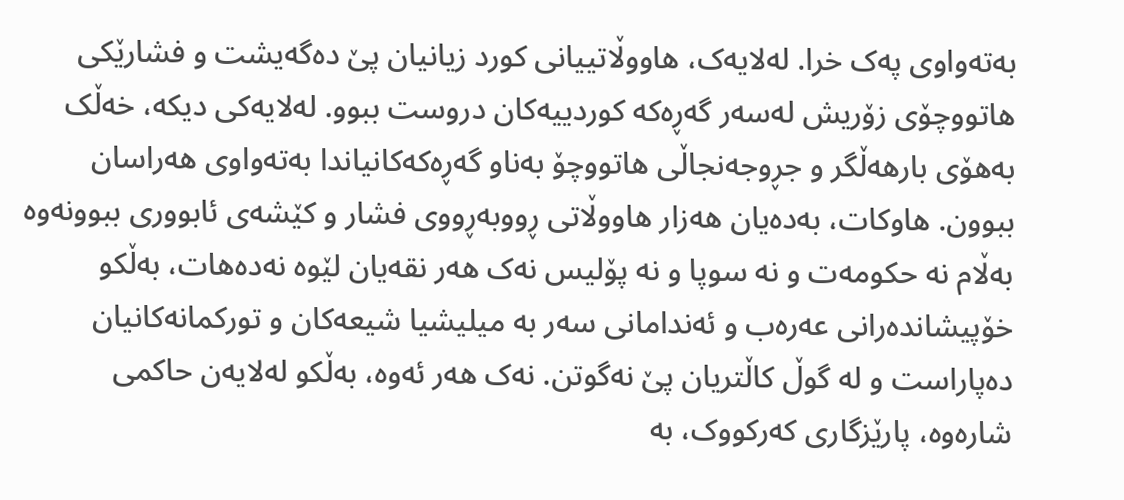بەتەواوی پەک خرا. لەلایەک، هاووڵاتییانی کورد زیانیان پێ دەگەیشت و فشارێکی هاتووچۆی زۆریش لەسەر گەڕەکە کوردییەکان دروست ببوو. لەلایەکی دیکە، خەڵک بەهۆی بارهەڵگر و جڕوجەنجاڵى هاتووچۆ بەناو گەڕەکەکانیاندا بەتەواوی هەراسان ببوون. هاوکات، بەدەیان هەزار هاووڵاتی ڕووبەڕووی فشار و کێشەی ئابووری ببوونەوە بەڵام نە حکومەت و نە سوپا و نە پۆلیس نەک هەر نقەیان لێوە نەدەهات، بەڵکو خۆپیشاندەرانی عەرەب و ئەندامانی سەر بە میلیشیا شیعەکان و تورکمانەکانیان دەپاراست و لە گوڵ کاڵتریان پێ نەگوتن. نەک هەر ئەوە، بەڵکو لەلایەن حاکمی شارەوە، پارێزگاری کەرکووک، بە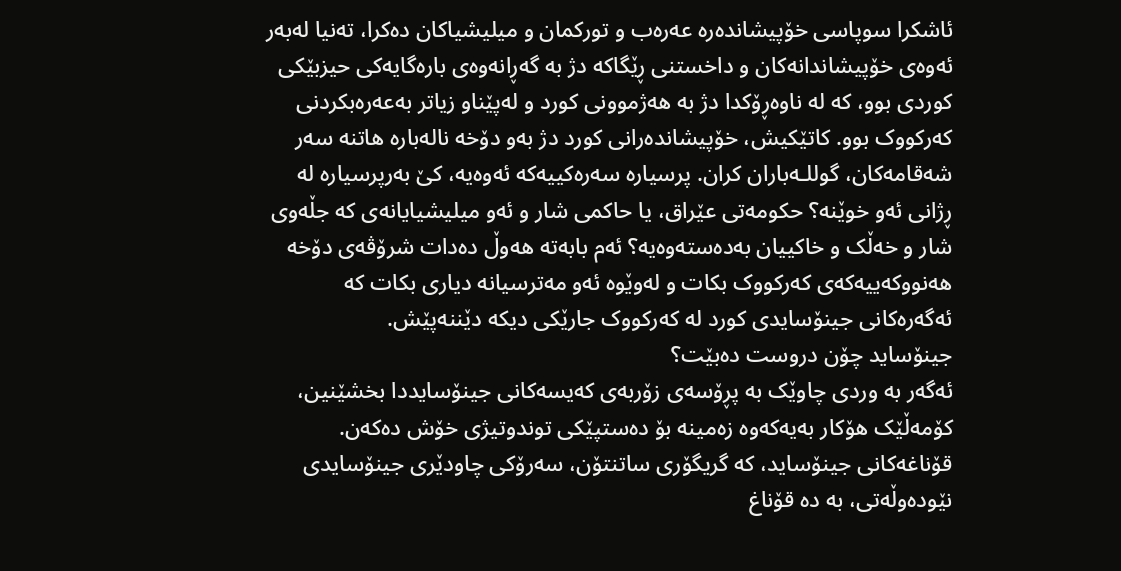ئاشکرا سوپاسی خۆپیشاندەرە عەرەب و تورکمان و میلیشیاکان دەکرا، تەنیا لەبەر ئەوەی خۆپیشاندانەکان و داخستنی ڕێگاکە دژ بە گەڕانەوەی بارەگایەکی حیزبێکی کوردی بوو، کە لە ناوەڕۆکدا دژ بە هەژموونی کورد و لەپێناو زیاتر بەعەرەبکردنی کەرکووک بوو. کاتێکیش، خۆپیشاندەرانی کورد دژ بەو دۆخە نالەبارە هاتنە سەر شەقامەکان، گوللـەباران کران. پرسیارە سەرەکییەکە ئەوەیە، کێ بەرپرسیارە لە ڕژانی ئەو خوێنە؟ حکومەتی عێراق، یا حاکمی شار و ئەو میلیشیایانەی کە جڵەوی شار و خەڵک و خاکییان بەدەستەوەیە؟ ئەم بابەتە هەوڵ دەدات شرۆڤەی دۆخە هەنووکەییەکەی کەرکووک بکات و لەوێوە ئەو مەترسیانە دیاری بکات کە ئەگەرەکانی جینۆسایدی کورد لە کەرکووک جارێکی دیکە دێننەپێش.
جینۆساید چۆن دروست دەبێت؟
ئەگەر بە وردی چاوێک بە پڕۆسەی زۆربەی کەیسەکانی جینۆسایددا بخشێنین، کۆمەڵێک هۆکار بەیەکەوە زەمینە بۆ دەستپێکی توندوتیژی خۆش دەکەن. قۆناغەکانی جینۆساید، کە گریگۆری ساتنتۆن، سەرۆکی چاودێری جینۆسایدی نێودەوڵەتی، بە دە قۆناغ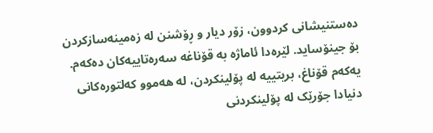دەستنیشانی کردوون، زۆر دیار و ڕۆشنن لە زەمینەسازکردن بۆ جینۆساید. لێرەدا ئاماژە بە قۆناغە سەرەتاییەکان دەکەم.
یەکەم قۆناغ، بریتییە لە پۆلینکردن، لە هەموو کەلتورەکانی دنیادا جۆرێک لە پۆلینکردنی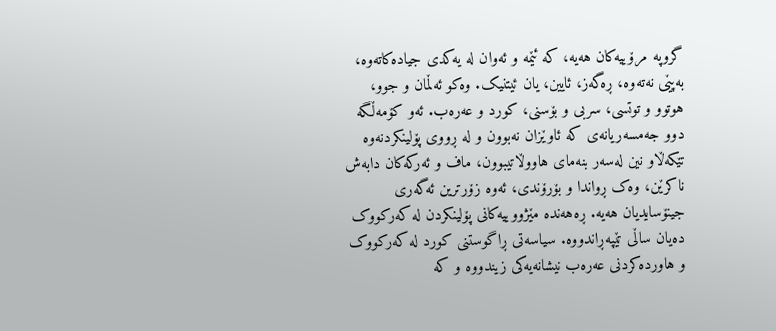گروپە مرۆییەکان هەیە، کە ئێمە و ئەوان لە یەکدی جیادەکاتەوە، بەپێی نەتەوە، ڕەگەز، ئایین، یان ئیتنیک. وەکو ئەڵمان و جوو، هوتوو و توتسی، سربی و بۆسنی، کورد و عەرەب. ئەو کۆمەڵگە دوو جەمسەریانەی کە ئاوێزان نەبوون و لە ڕووی پۆلینکردنەوە تێکەڵاو نین لەسەر بنەمای هاووڵاتیبوون، ماف و ئەرکەکان دابەش ناکرێن، وەک ڕواندا و بۆرۆندی، ئەوە زۆرترین ئەگەری جینۆسایدیان هەیە. ڕەهەندە مێژووییەکانی پۆلینکردن لە کەرکووک دەیان ساڵی تێپەڕاندووە. سیاسەتی ڕاگوستنی کورد لە کەرکووک و هاوردەکردنی عەرەب نیشانەیەکی زیندووە و کە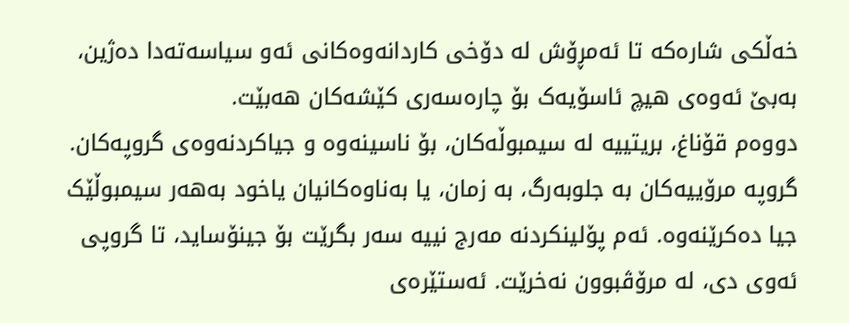خەڵکی شارەکە تا ئەمڕۆش لە دۆخی کاردانەوەکانی ئەو سیاسەتەدا دەژین، بەبێ ئەوەی هیچ ئاسۆیەک بۆ چارەسەری کێشەکان هەبێت.
دووەم قۆناغ، بریتییە لە سیمبوڵەکان، بۆ ناسینەوە و جیاکردنەوەی گروپەکان. گروپە مرۆییەکان بە جلوبەرگ، بە زمان، یا بەناوەکانیان یاخود بەهەر سیمبوڵێک جیا دەکرێنەوە. ئەم پۆلینکردنە مەرج نییە سەر بگرێت بۆ جینۆساید، تا گروپی ئەوی دی، لە مرۆڤبوون نەخرێت. ئەستێرەی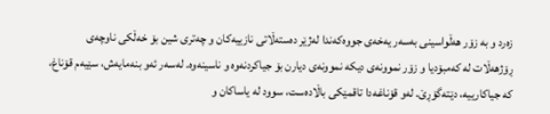زەرد و بە زۆر هەڵواسینی بەسەر یەخەی جووەکەندا لەژێر دەستەڵاتی نازییەکان و چەتری شین بۆ خەڵکی ناوچەی ڕۆژهەڵات لە کەمبۆدیا و زۆر نموونەی دیکە نموونەی دیارن بۆ جیاکردنەوە و ناسینەوە. لەسەر ئەو بنەمایەش، سێیەم قۆناغ، کە جیاکارییە، دێتەگۆڕێ. لەو قۆناغەدا تاقمێکی باڵادەست، سوود لە یاساکان و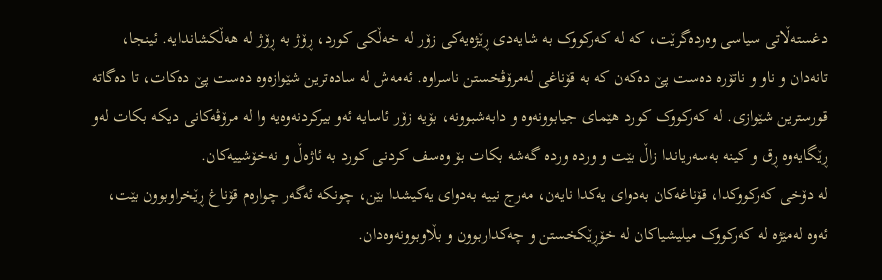دغستەڵاتی سیاسی وەردەگرێت، کە لە کەرکووک بە شایەدی ڕێژەیەکی زۆر لە خەڵکی کورد، ڕۆژ بە ڕۆژ لە هەڵکشاندایە. ئینجا، تانەدان و ناو و ناتۆرە دەست پێ دەکەن کە بە قۆناغی لەمرۆڤخستن ناسراوە. ئەمەش لە سادەترین شێوازەوە دەست پێ دەکات، تا دەگاتە قورسترین شێوازی. لە کەرکووک کورد هێمای جیابوونەوە و دابەشبوونە، بۆیە زۆر ئاسایە ئەو بیرکردنەوەیە وا لە مرۆڤەکانی دیکە بکات لەو ڕێگایەوە ڕق و کینە بەسەریاندا زاڵ بێت و وردە وردە گەشە بکات بۆ وەسف کردنی کورد بە ئاژەڵ و نەخۆشییەکان.
لە دۆخی کەرکووکدا، قۆناغەکان بەدوای یەکدا نایەن، مەرج نییە بەدوای یەکیشدا بێن، چونکە ئەگەر چوارەم قۆناغ ڕێخراوبوون بێت، ئەوە لەمێژە لە کەرکووک میلیشیاکان لە خۆڕێکخستن و چەکداربوون و بڵاوبوونەوەدان.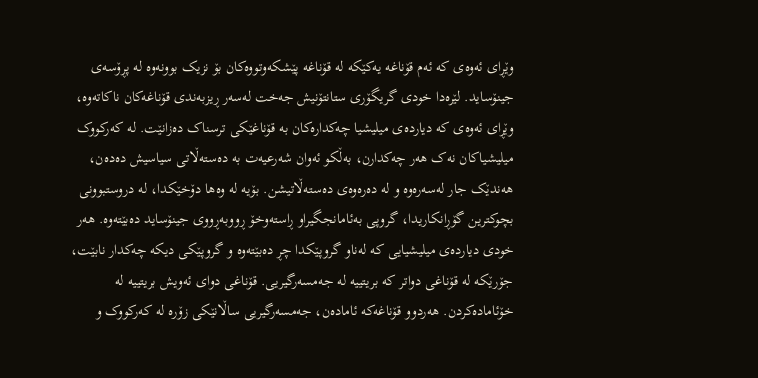وێڕای ئەوەی کە ئەم قۆناغە یەکێکە لە قۆناغە پێشکەوتووەکان بۆ نزیک بوونەوە لە پڕۆسەی جینۆساید. لێرەدا خودی گریگۆری ستانتۆنیش جەخت لەسەر ڕیزبەندی قۆناغەکان ناکاتەوە، وێڕای ئەوەی کە دیاردەی میلیشیا چەکدارەکان بە قۆناغێکی ترسناک دەزانێت. لە کەرکووک میلیشیاکان نەک هەر چەکدارن، بەڵکو ئەوان شەرعیەت بە دەستەڵاتی سیاسیش دەدەن، هەندێک جار لەسەرەوە و لە دەرەوەی دەستەڵاتیشن. بۆیە لە وەها دۆخێکدا، لە دروستبوونی بچوکترین گۆڕانکاریدا، گروپی بەئامانجگیراو ڕاستەوخۆ ڕووبەڕووی جینۆساید دەبێتەوە. هەر خودی دیاردەی میلیشیایی کە لەناو گروپێکدا چڕ دەبێتەوە و گروپێکی دیکە چەکدار نابێت، جۆرێکە لە قۆناغی دواتر کە بریتییە لە جەمسەرگیریی. قۆناغی دوای ئەویش بریتییە لە خۆئامادەکردن. هەردوو قۆناغەکە ئامادەن، جەمسەرگیریی ساڵانێکی زۆرە لە کەرکووک و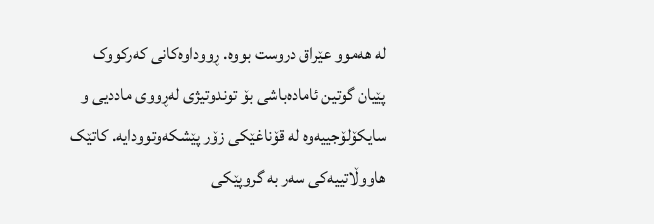لە هەموو عێراق دروست بووە. ڕووداوەکانی کەرکووک پێیان گوتین ئامادەباشی بۆ توندوتیژی لەڕووی ماددیی و سایکۆلۆجییەوە لە قۆناغێکی زۆر پێشکەوتوودایە. کاتێک هاووڵاتییەکی سەر بە گروپێکی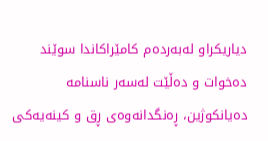دیاریکراو لەبەردەم کامێراکاندا سوێند دەخوات و دەڵێت لەسەر ناسنامە دەیانکوژین، ڕەنگدانەوەی ڕق و کینەیەکی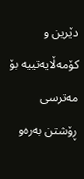دێرین و کۆمەڵایەتییە بۆ مەترسی ڕۆشتن بەرەو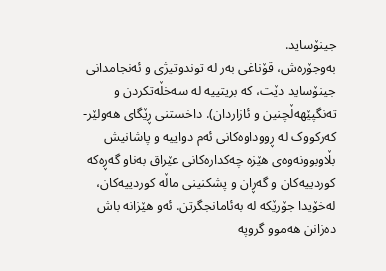جینۆساید.
بەوجۆرەش، قۆناغی بەر لە توندوتیژی و ئەنجامدانی جینۆساید دێت، کە بریتییە لە سەخڵەتکردن و تەنگپێهەڵچنین و ئازاردان). داخستنی ڕێگای هەولێر-کەرکووک لە ڕووداوەکانی ئەم دواییە و پاشانیش بڵاوبوونەوەی هێزە چەکدارەکانی عێراق بەناو گەڕەکە کوردییەکان و گەڕان و پشکنینی ماڵە کوردییەکان، لەخۆیدا جۆرێکە لە بەئامانجگرتن. ئەو هێزانە باش دەزانن هەموو گروپە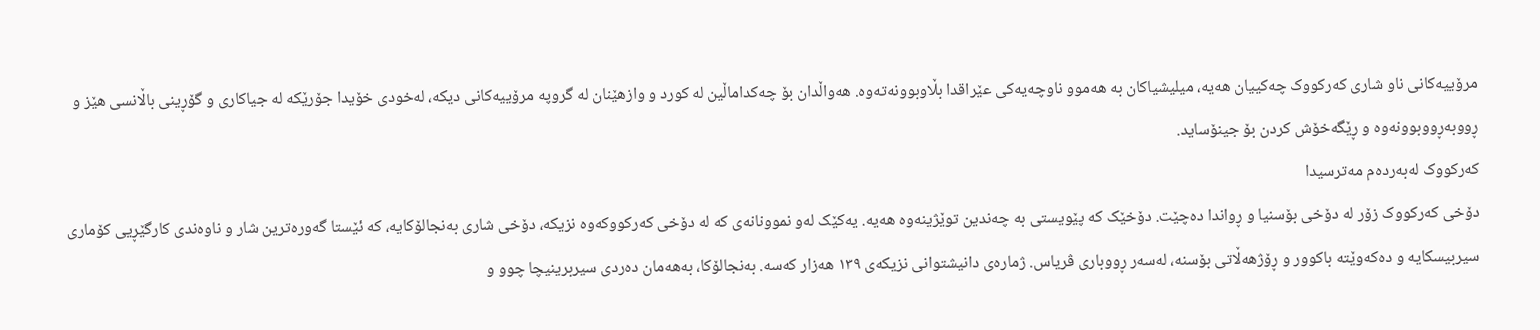مرۆییەکانی ناو شاری کەرکووک چەکییان هەیە، میلیشیاکان بە هەموو ناوچەیەکی عێراقدا بڵاوبوونەتەوە. هەواڵدان بۆ چەکداماڵین لە کورد و وازهێنان لە گروپە مرۆییەکانی دیکە، لەخودی خۆیدا جۆرێکە لە جیاکاری و گۆڕینی باڵانسی هێز و ڕووبەڕووبوونەوە و ڕێگەخۆش کردن بۆ جینۆساید.
کەرکووک لەبەردەم مەترسیدا
دۆخی کەرکووک زۆر لە دۆخی بۆسنیا و ڕواندا دەچێت. دۆخێک کە پێویستی بە چەندین توێژینەوە هەیە. یەکێک لەو نموونانەی کە لە دۆخی کەرکووکەوە نزیکە، دۆخی شاری بەنجالۆکایە، کە ئێستا گەورەترین شار و ناوەندی کارگێڕیی کۆماری سیربیسکایە و دەکەوێتە باکوور و ڕۆژهەڵاتی بۆسنە، لەسەر ڕووباری ڤریاس. ژمارەی دانیشتوانی نزیکەی ١٣٩ هەزار کەسە. بەنجالۆکا، بەهەمان دەردی سیربرینیچا چوو و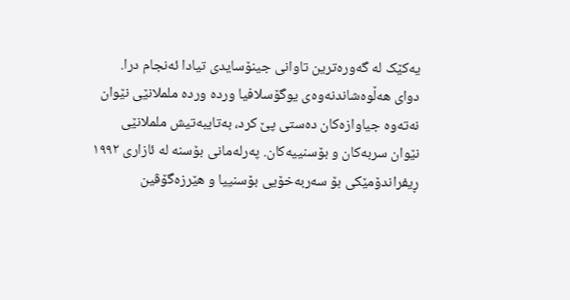یەکێک لە گەورەترین تاوانی جینۆسایدی تیادا ئەنجام درا.
دوای هەڵوەشاندنەوەی یوگۆسلافیا وردە وردە ململانێی نێوان نەتەوە جیاوازەکان دەستی پێ کرد، بەتایبەتیش ململانێی نێوان سربەکان و بۆسنییەکان. پەرلەمانی بۆسنە لە ئازاری ١٩٩٢ ڕیفراندۆمێکی بۆ سەربەخۆیی بۆسنییا و هێرزەگۆڤین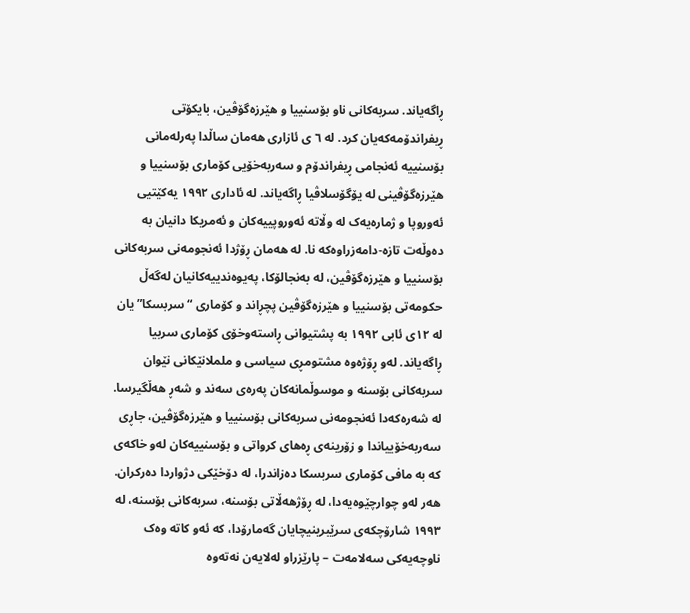ڕاگەیاند. سربەکانی ناو بۆسنییا و هێرزەگۆڤین، بایکۆتی ڕیفراندۆمەکەیان کرد. لە ٦ ی ئازاری هەمان ساڵدا پەرلەمانی بۆسنییە ئەنجامی ڕیفراندۆم و سەربەخۆیی کۆماری بۆسنییا و هێرزەگۆڤینی لە یۆگۆسلاڤیا ڕاگەیاند. لە ئاداری ١٩٩٢ یەکێتیی ئەوروپا و ژمارەیەک لە وڵاتە ئەوروپییەکان و ئەمریکا دانیان بە دەوڵەت تازە-دامەزراوەکە نا. لە هەمان ڕۆژدا ئەنجومەنی سربەکانی بۆسنییا و هێرزەگۆڤین، لە بەنجالۆکا، پەیوەندییەکانیان لەگەڵ حکومەتی بۆسنییا و هێرزەگۆڤین پچڕاند و کۆماری “سربسکا”یان لە ١٢ی ئابی ١٩٩٢ بە پشتیوانی ڕاستەوخۆی کۆماری سربیا ڕاگەیاند. لەو ڕۆژەوە مشتومڕی سیاسی و ململانێکانی نێوان سربەکانی بۆسنە و موسوڵمانەکان پەرەی سەند و شەڕ هەڵگیرسا.
لە شەرەکەدا ئەنجومەنی سربەکانی بۆسنییا و هێرزەگۆڤین، جاڕی سەربەخۆییاندا و زۆرینەی ڕەهای کرواتی و بۆسنییەکان لەو خاکەی کە بە مافی کۆماری سربسکا دەزاندرا، لە دۆخێکی دژواردا دەرکران. هەر لەو چوارچێوەیەدا، لە ڕۆژهەڵاتی بۆسنە، سربەکانی بۆسنە، لە ١٩٩٣ شارۆچکەی سرێبرینیچایان گەمارۆدا، کە ئەو کاتە وەک ناوچەیەکی سەلامەت – پارێزراو لەلایەن نەتەوە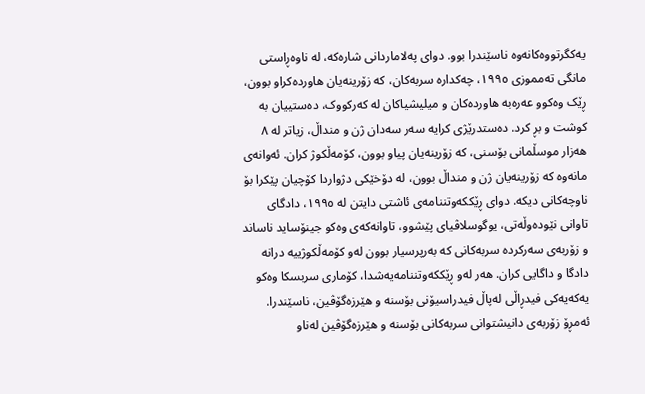یەکگرتووەکانەوە ناسێندرا بوو. دوای پەلاماردانی شارەکە، لە ناوەڕاستی مانگی تەمموزی ١٩٩٥، چەکدارە سربەکان، کە زۆرینەیان هاوردەکراو بوون، ڕێک وەکوو عەرەبە هاوردەکان و میلیشیاکان لە کەرکووک، دەستییان بە کوشت و بڕ کرد. دەستدرێژی کرایە سەر سەدان ژن و منداڵ، زیاتر لە ٨ هەزار موسڵمانی بۆسنی، کە زۆرینەیان پیاو بوون، کۆمەڵکوژ کران. ئەوانەی مانەوە کە زۆرینەیان ژن و منداڵ بوون، لە دۆخێکی دژواردا کۆچیان پێکرا بۆ ناوچەکانی دیکە. دوای ڕێککەوتننامەی ئاشتی دایتن لە ١٩٩٥، دادگای تاوانی نێودەوڵەتی، یوگوسلاڤیای پێشوو، تاوانەکەی وەکو جینۆساید ناساند و زۆربەی سەرکردە سربەکانی کە بەرپرسیار بوون لەو کۆمەڵکوژییە درانە دادگا و داگایی کران. هەر لەو ڕێککەوتننامەیەشدا، کۆماری سربسکا وەکو یەکەیەکی فیدڕاڵى لەپاڵ فیدراسیۆنی بۆسنە و هێرزەگۆڤین، ناسێندرا. ئەمڕۆ زۆربەی دانیشتوانی سربەکانی بۆسنە و هێرزەگۆڤین لەناو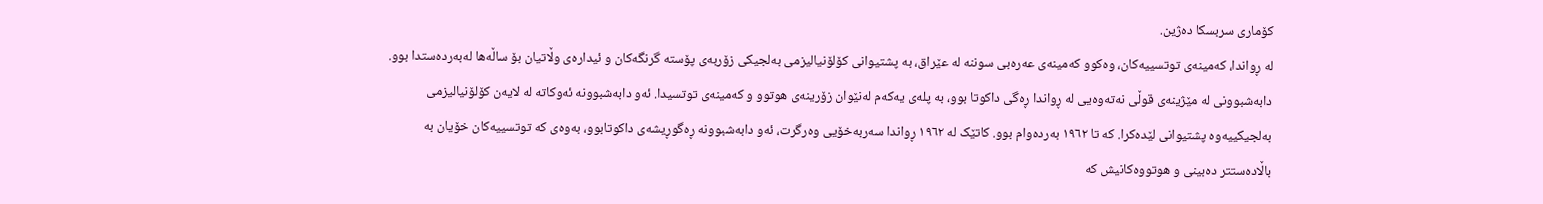کۆماری سربسکا دەژین.
لە ڕواندا، کەمینەی توتسییەکان، وەکوو کەمینەی عەرەبی سوننە لە عێراق، بە پشتیوانی کۆلۆنیالیزمی بەلجیکی زۆربەی پۆستە گرنگەکان و ئیدارەی وڵاتیان بۆ ساڵەها لەبەردەستدا بوو. دابەشبوونی لە مێژینەی قوڵی نەتەوەیی لە ڕواندا ڕەگی داکوتا بوو، بە پلەی یەکەم لەنێوان زۆرینەی هوتوو و کەمینەی توتسیدا. ئەو دابەشبوونە ئەوکاتە لە لایەن کۆلۆنیالیزمی بەلجیکییەوە پشتیوانی لێدەکرا. کە تا ١٩٦٢ بەردەوام بوو. کاتێک لە ١٩٦٢ ڕواندا سەربەخۆیی وەرگرت، ئەو دابەشبوونە ڕەگوڕیشەی داکوتابوو، بەوەی کە توتسییەکان خۆیان بە باڵادەستتر دەبینی و هوتووەکانیش کە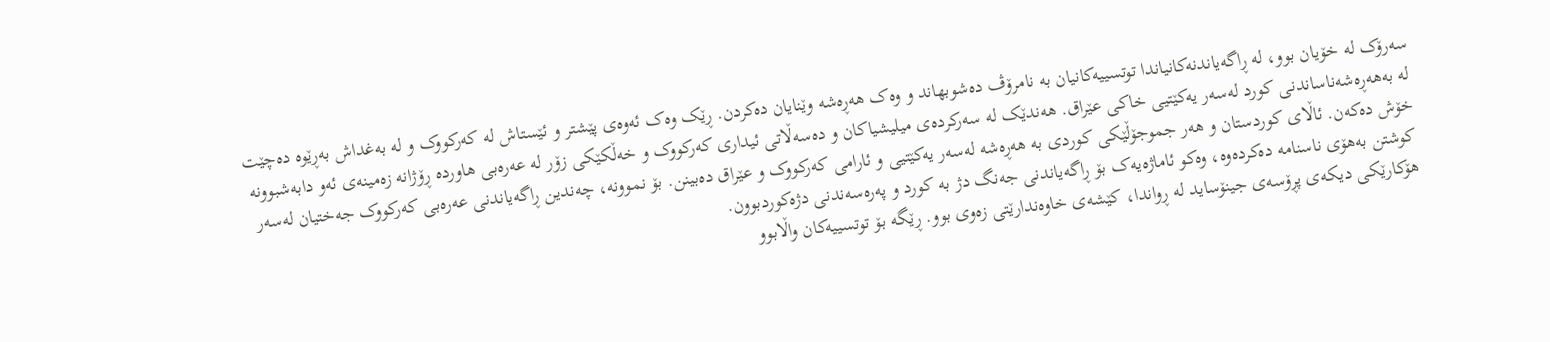سەرۆک لە خۆیان بوو، لە ڕاگەیاندنەکانیاندا توتسییەکانیان بە نامرۆڤ دەشوبهاند و وەک هەڕەشە وێنایان دەکردن. ڕێک وەک ئەوەی پێشتر و ئێستاش لە کەرکووک و لە بەغداش بەڕێوە دەچێت لە بەهەڕەشەناساندنی کورد لەسەر یەکێتیی خاکی عێراق. هەندێک لە سەرکردەی میلیشیاکان و دەسەڵاتی ئیداری کەرکووک و خەڵکێکی زۆر لە عەرەبی هاوردە ڕۆژانە زەمینەی ئەو دابەشبوونە خۆش دەکەن. ئاڵای کوردستان و هەر جموجۆڵێکی کوردی بە هەڕەشە لەسەر یەکێتیی و ئارامی کەرکووک و عێراق دەبینن. بۆ نموونە، چەندین ڕاگەیاندنی عەرەبی کەرکووک جەختیان لەسەر کوشتن بەهۆی ناسنامە دەکردەوە، وەکو ئاماژەیەک بۆ ڕاگەیاندنی جەنگ دژ بە کورد و پەرەسەندنی دژەکوردبوون.
هۆکارێکی دیکەی پڕۆسەی جینۆساید لە ڕواندا، کێشەی خاوەندارێتی زەوی بوو. ڕێگە بۆ توتسییەکان واڵابوو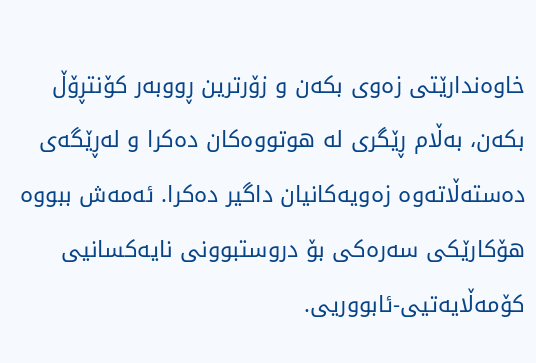خاوەندارێتی زەوی بکەن و زۆرترین ڕووبەر کۆنتڕۆڵ بکەن، بەڵام ڕێگری لە هوتووەکان دەکرا و لەڕێگەی دەستەڵاتەوە زەویەکانیان داگیر دەکرا. ئەمەش ببووە هۆکارێکی سەرەکی بۆ دروستبوونی نایەکسانیی کۆمەڵایەتیی-ئابووریی.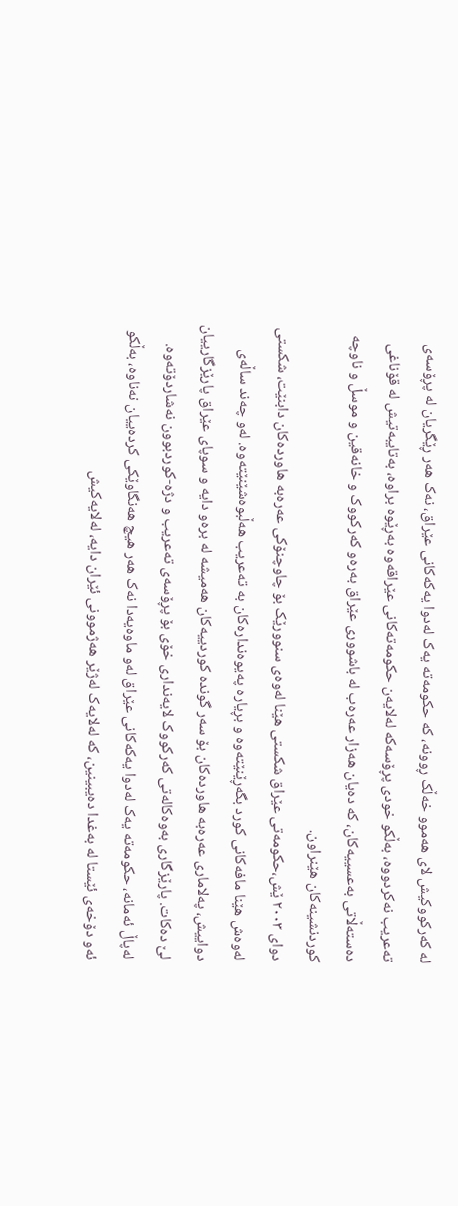لە کەرکووکیش لای هەموو خەڵک ڕوونە، کە حکومەتە یەک لەدوا یەکەکانی عێراق، نەک هەر ڕێگریان لە پڕۆسەی تەعریب نەکردووە، بەڵکو خودی پڕۆسەکە لەلایەن حکومەتەکانی عێراقەوە بەڕێوە براوە، بەتایبەتیش لە قۆناغى دەستەڵاتی بەعسییەکان، کە دەیان هەزار عەرەب لە باشووری عێراق بەرەو کەرکووک و خانەقین و موسڵ و ناوچە کوردنشینەکان هێنراون.
دوای ٢٠٠٣ ێش،حکومەتی عێراق شکستی هێنا لەوەی سنوورێک بۆ چاوچنۆکی عەرەبە هاوردەکان دابنێت، شکستی لەوەش هێنا مافەکانی کورد بگەڕێنێتەوە و بڕیارە پەیوەندارەکان بە تەعریب هەڵبوەشێنێتەوە. لەو چەند ساڵەی دواییش، پەلاماری عەرەبە هاوردەکان بۆ سەر گوندە کوردییەکان هەمیشە لە برەو دایە و سوپای عێراق پارێزگارییان لێ دەکات. پارێزگاری بەوەکالەتی کەرکووک لایەنداری خۆی بۆ پڕۆسەی تەعریب و دژە-کوردبوون نەشاردۆتەوە. لەپاڵ ئەمانە، حکومەتە یەک لەدوا یەکەکانی عێراق لەو ماوەیەدا نەک هەر هیچ هەنگاوێکی کردەییان نەناوە، بەڵکو ئەو دۆخەی ئێستا لە بەغدا دەیبینین، کە لەلایەک لەژێر هەژموونی ئێران دایە، لەلایەکیش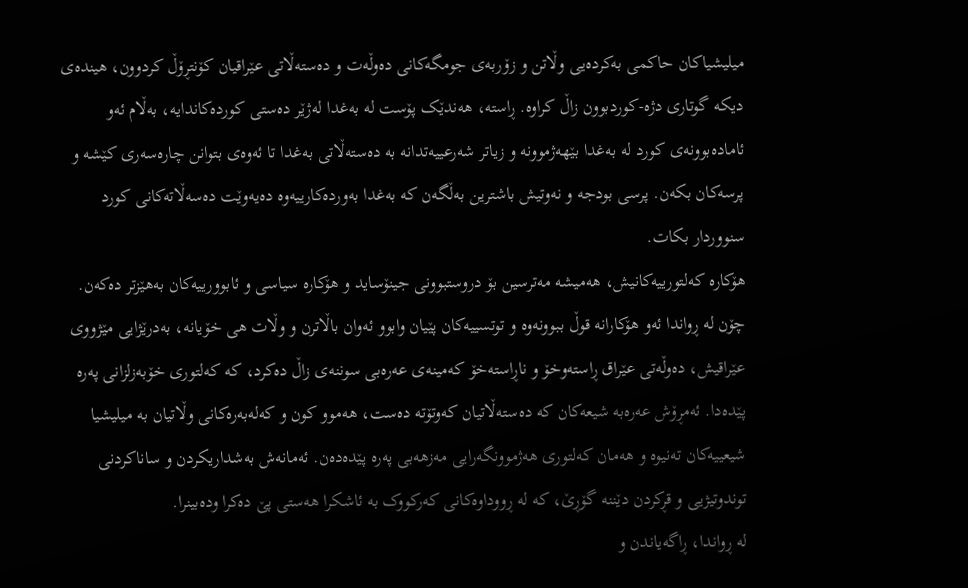میلیشیاکان حاکمی بەکردەیی وڵاتن و زۆربەی جومگەکانی دەوڵەت و دەستەڵاتی عێراقیان کۆنتڕۆڵ کردوون، هیندەی دیکە گوتاری دژە-کوردبوون زاڵ کراوە. ڕاستە، هەندێک پۆست لە بەغدا لەژێر دەستی کوردەکاندایە، بەڵام ئەو ئامادەبوونەی کورد لە بەغدا بێهەژموونە و زیاتر شەرعییەتدانە بە دەستەڵاتی بەغدا تا ئەوەی بتوانن چارەسەری کێشە و پرسەکان بکەن. پرسی بودجە و نەوتیش باشترین بەڵگەن کە بەغدا بەوردەکارییەوە دەیەوێت دەسەڵاتەکانی کورد سنووردار بکات.
هۆکارە کەلتورییەکانیش، هەمیشە مەترسین بۆ دروستبوونی جینۆساید و هۆکارە سیاسی و ئابوورییەکان بەهێزتر دەکەن. چۆن لە ڕواندا ئەو هۆکارانە قوڵ ببوونەوە و توتسییەکان پێیان وابوو ئەوان باڵاترن و وڵات هی خۆیانە، بەدرێژایی مێژووی عێراقیش، دەوڵەتی عێراق ڕاستەوخۆ و ناڕاستەخۆ کەمینەی عەرەبی سوننەی زاڵ دەکرد، کە کەلتوری خۆبەزلزانی پەرە پێدەدا. ئەمڕۆش عەرەبە شیعەکان کە دەستەڵاتیان کەوتۆتە دەست، هەموو کون و کەلەبەرەکانی وڵاتیان بە میلیشیا شیعییەکان تەنیوە و هەمان کەلتوری هەژموونگەرایی مەزهەبی پەرە پێدەدەن. ئەمانەش بەشداریکردن و ساناکردنی توندوتیژیی و قڕکردن دێننە گۆڕێ، کە لە ڕووداوەکانی کەرکووک بە ئاشکرا هەستی پێ دەکرا ودەبینرا.
لە ڕواندا، ڕاگەیاندن و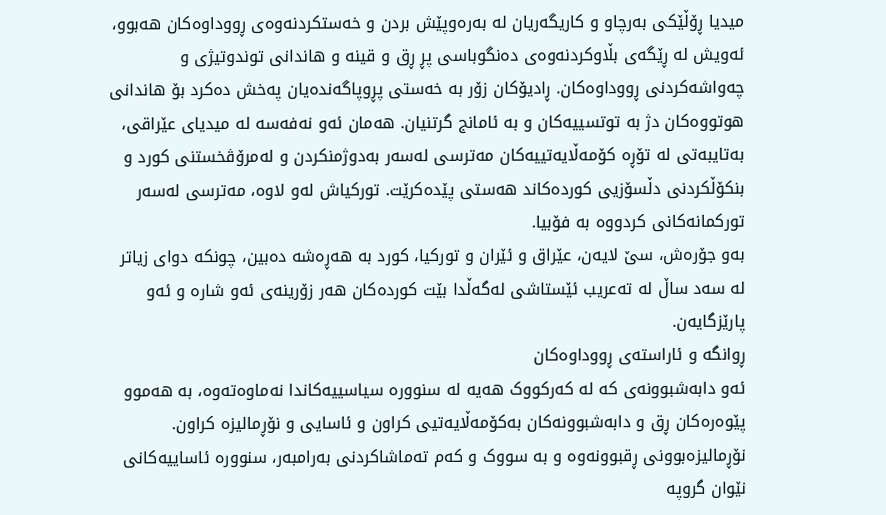میدیا ڕۆڵێکی بەرچاو و کاریگەریان لە بەرەوپێش بردن و خەستکردنەوەی ڕووداوەکان هەبوو، ئەویش لە ڕێگەی بڵاوکردنەوەی دەنگوباسی پڕ ڕق و قینە و هاندانی توندوتیژی و چەواشەکردنی ڕووداوەکان. ڕادیۆکان زۆر بە خەستی پڕوپاگەندەیان پەخش دەکرد بۆ هاندانی هوتووەکان دژ بە توتسییەکان و بە ئامانج گرتنیان. هەمان ئەو نەفەسە لە میدیای عێراقی، بەتایبەتی لە تۆڕە کۆمەڵایەتییەکان مەترسی لەسەر بەدوژمنکردن و لەمرۆڤخستنی کورد و بنکۆڵکردنی دڵسۆزیی کوردەکاند هەستی پێدەکرێت. تورکیاش لەو لاوە، مەترسی لەسەر تورکمانەکانی کردووە بە فۆبیا.
بەو جۆرەش، سێ لایەن، عێراق و ئێران و تورکیا، کورد بە هەڕەشە دەبین، چونکە دوای زیاتر لە سەد ساڵ لە تەعریب ئێستاشی لەگەڵدا بێت کوردەکان هەر زۆرینەی ئەو شارە و ئەو پارێزگایەن.
ڕوانگە و ئاراستەی ڕووداوەکان
ئەو دابەشبوونەی کە لە کەرکووک هەیە لە سنوورە سیاسییەکاندا نەماوەتەوە، بە هەموو پێوەرەکان ڕق و دابەشبوونەکان بەکۆمەڵایەتیی کراون و ئاسایی و نۆڕمالیزە کراون. نۆڕمالیزەبوونی ڕقبوونەوە و بە سووک و کەم تەماشاکردنی بەرامبەر، سنوورە ئاساییەکانی نێوان گروپە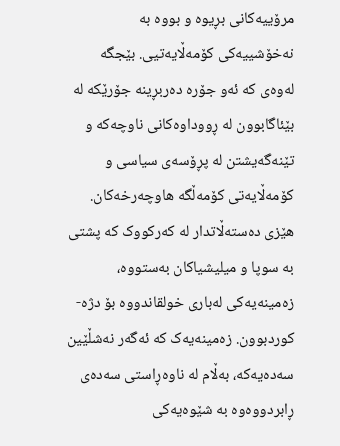مرۆییەکانی بڕیوە و بووە بە نەخۆشییەکی کۆمەڵایەتیی. بێجگە لەوەی کە ئەو جۆرە دەربڕینە جۆرێکە لە بێئاگابوون لە ڕووداوەکانی ناوچەکە و تێنەگەیشتن لە پڕۆسەی سیاسی و کۆمەڵایەتی کۆمەڵگە هاوچەرخەکان.
هێزی دەستەڵاتدار لە کەرکووک کە پشتی بە سوپا و میلیشیاکان بەستووە، زەمینەیەکی لەباری خولقاندووە بۆ دژە-کوردبوون. زەمینەیەک کە ئەگەر نەشڵێین سەدەیەکە، بەڵام لە ناوەڕاستی سەدەی ڕابردووەوە بە شێوەیەکی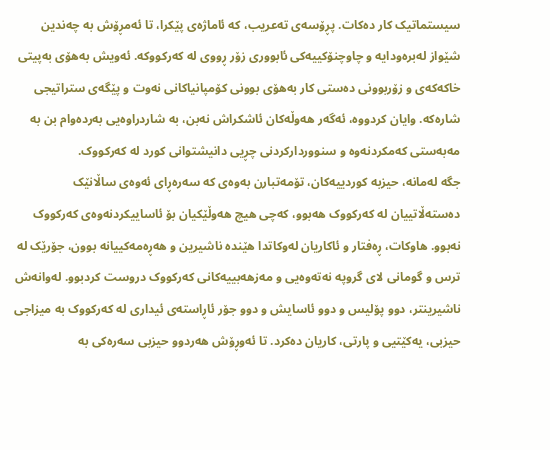سیستماتیک کار دەکات. پڕۆسەی تەعریب، کە ئاماژەی پێکرا، تا ئەمڕۆش بە چەندین شێواز لەبرەودایە و چاوچنۆکییەکی ئابووری زۆر ڕووی لە کەرکووکە. ئەویش بەهۆی بەپیتی خاکەکەی و زۆربوونی دەستی کار بەهۆی بوونی کۆمپانیاکانی نەوت و پێگەی ستراتیجی شارەکە. وایان کردووە، ئەگەر هەوڵەکان ئاشکراش نەبن، بە شاردراوەیی بەردەوام بن بە مەبەستی کەمکردنەوە و سنووردارکردنی چڕیی دانیشتوانی کورد لە کەرکووک.
جگە لەمانە، حیزبە کوردییەکان، تۆمەتبارن بەوەی کە سەرەڕای ئەوەی ساڵانێک دەستەڵاتییان لە کەرکووک هەبوو، کەچی هیچ هەوڵێکیان بۆ ئاساییکردنەوەی کەرکووک نەبوو. هاوکات، ڕەفتار و ئاکاریان لەوکاتدا هێندە ناشیرین و هەڕەمەکییانە بوون، جۆرێک لە ترس و گومانی لای گروپە نەتەوەیی و مەزهەبییەکانی کەرکووک دروست کردبوو. لەوانەش ناشیرینتر، دوو پۆلیس و دوو ئاسایش و دوو جۆر ئاڕاستەی ئیداری لە کەرکووک بە میزاجی حیزبی، یەکێتیی و پارتی، کاریان دەکرد. تا ئەوڕۆش هەردوو حیزبی سەرەکی بە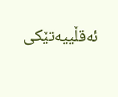ئەقڵییەتێکی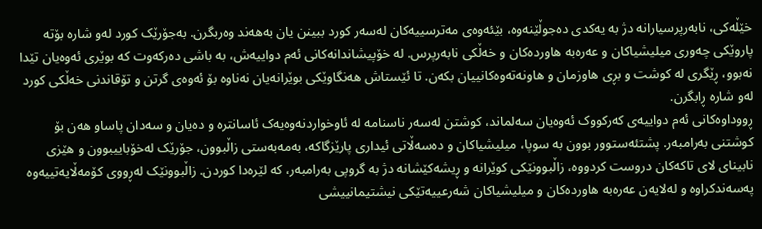خێڵەکی، نابەرپرسیارانە دژ بە یەکدی دەجوڵێنەوە، بێئەوەی مەترسییەکان لەسەر کورد ببینن یان بەهەند وەربگرن. بەجۆرێک کورد لەو شارە بۆتە پاروێکی چەوری میلیشیاکان و عەرەبە هاوردەکان و خەڵکی نابەرپرس. لە خۆپیشاندانەکانی ئەم دواییەش، بە باشی دەرکەوت کە بوێری ئەوەیان تێدا نەبوو، ڕێگری لە کوشت و بڕی هاوزمان و هاونەتەوەکانییان بکەن. تا ئێستاش هەنگاوێکی بوێرانەیان نەناوە بۆ ئەوەی گرتن و تۆقاندنی خەڵکی کورد لەو شارە ڕابگرن.
ڕووداوەکانی ئەم دواییەی کەرکووک ئەوەیان سەلماند، کوشتن لەسەر ناسنامە لە ئاوخواردنەوەیەک ئاسانترە و دەیان و سەدان پاساو هەن بۆ کوشتنی بەرامبەر. پشتئەستوور بوون بە سوپا، میلیشیاکان و دەسەڵاتی ئیداری پارێزگاکە، بەمەبەستی زاڵبوون، جۆرێک لەخۆباییبوون و هێزی نابینای لای تاکەکان دروست کردووە، زاڵبوونێکی کوێرانە و ڕیشەکێشانە دژ بە گروپی بەرامبەر، کە لێرەدا کوردن. زاڵبوونێک لەڕووی کۆمەڵایەتییەوە پەسەندکراوە و لەلایەن عەرەبە هاوردەکان و میلیشیاکان شەرعییەتێکی نیشتیمانییشی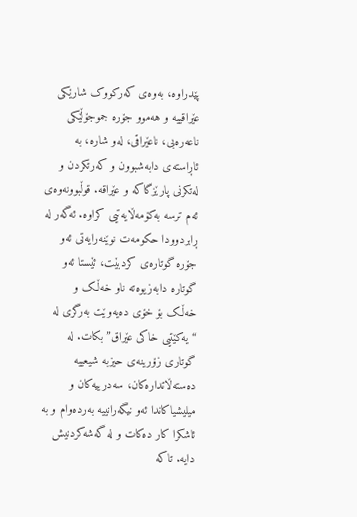پێدراوە، بەوەی کەرکووک شارێکی عێراقییە و هەموو جۆرە جموجۆڵێکی ناعەرەبی، ناعێراقی، لەو شارە، بە ئاڕاستەی دابەشبوون و کەرتکردن و لەتکرنی پارێزگاکە و عێراقە. قوڵبوونەوەی ئەم ترسە بەکۆمەڵایەتیی کراوە. ئەگەر لە ڕابردوودا حکومەت نوێنەرایەتی ئەو جۆرە گوتارەی کردبێت، ئێستا ئەو گوتارە دابەزیوەتە ناو خەڵک و خەڵک بۆ خۆی دەیەوێت بەرگری لە “یەکێتیی خاکی عێراق” بکات. لە گوتاری زۆرینەی حیزبە شیعییە دەستەڵاتدارەکان، سەدرییەکان و میلیشیاکاندا ئەو نیگەرانییە بەردەوام و بە ئاشکرا کار دەکات و لە گەشەکردنیش دایە. تاکە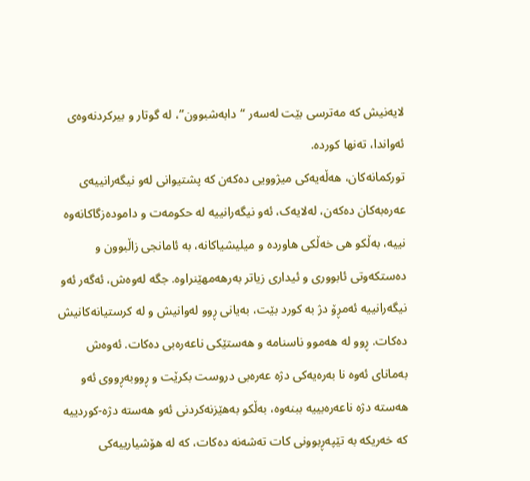لایەنیش کە مەترسی بێت لەسەر “دابەشبوون”، لە گوتار و بیرکردنەوەی ئەواندا، تەنها کوردە.
تورکمانەکان، هەڵەیەکی میژوویی دەکەن کە پشتیوانی لەو نیگەرانییەی عەرەبەکان دەکەن، لەلایەک، ئەو نیگەرانییە لە حکومەت و دامودەزگاکانەوە نییە، بەڵکو هی خەڵکی هاوردە و میلیشیاکانە، بە ئامانجی زاڵبوون و دەستکەوتی ئابووری و ئیداری زیاتر بەرهەمهێنراوە. جگە لەوەش، ئەگەر ئەو نیگەرانییە ئەمڕۆ دژ بە کورد بێت، بەیانی ڕوو لەوانیش و لە کرستیانەکانیش دەکات. ڕوو لە هەموو ناسنامە و هەستێکی ناعەرەبی دەکات. ئەوەش بەمانای ئەوە نا بەرەیەکی دژە عەرەبی دروست بکرێت و ڕووبەڕووی ئەو هەستە دژە ناعەرەبییە ببنەوە، بەڵکو بەهێزنەکردنی ئەو هەستە دژە-کوردییە کە خەریکە بە تێپەڕبوونی کات تەشەنە دەکات، کە لە هۆشیارییەکی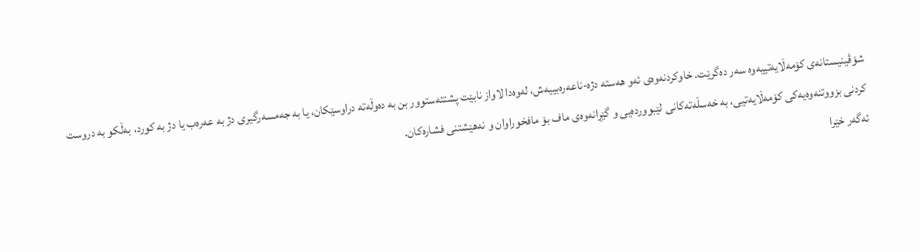شۆڤینیستانەی کۆمەڵایەتییەوە سەر دەگرێت. خاوکردنەوەی ئەو هەستە دژە-ناعەرەبییەش، لەوەدا لاواز نابێت پشتئەستوور بن بە دەوڵەتە دراوسێکان، یا بە جەمسەرگیری دژ بە عەرەب یا دژ بە کورد، بەڵکو بە دروست کردنی بزووتنەوەیەکی کۆمەڵایەتیی، بە خەسڵەتەکانی لێبووردەیی و گێڕانەوەی ماف بۆ مافخوراوان و نەهێشتنی فشارەکان.
ئەگەر خێرا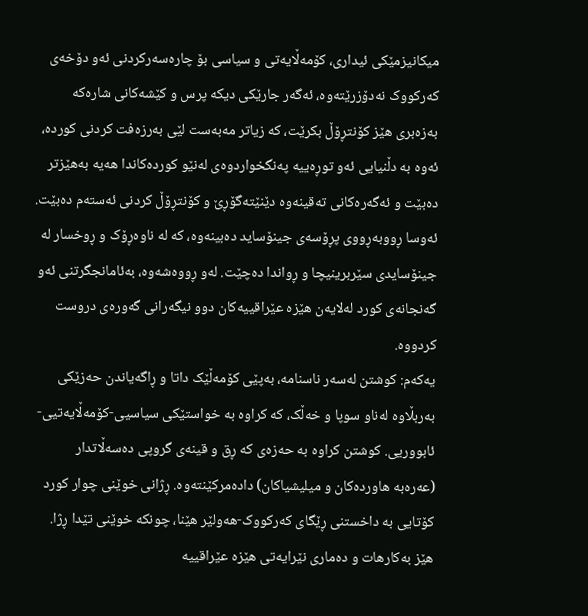میکانیزمێکی ئیداری، کۆمەڵایەتی و سیاسی بۆ چارەسەرکردنی ئەو دۆخەی کەرکووک نەدۆزرێتەوە، ئەگەر جارێکی دیکە پرس و کێشەکانی شارەکە بەزەبری هێز کۆنتڕۆڵ بکرێت، کە زیاتر مەبەست لێی بەرزەفت کردنی کوردە، ئەوە بە دڵنیایی ئەو توڕەییە پەنگخواردوەی لەنێو کوردەکاندا هەیە بەهێزتر دەبێت و ئەگەرەکانی تەقینەوە دێنێتەگۆڕێ و کۆنتڕۆڵ کردنی ئەستەم دەبێت. ئەوسا ڕووبەڕووی پڕۆسەی جینۆساید دەبینەوە، کە لە ناوەڕۆک و ڕوخسار لە جینۆسایدی سێربرینیچا و ڕواندا دەچێت. لەو ڕووەشەوە، بەئامانجگرتنی ئەو گەنجانەی کورد لەلایەن هێزە عێراقییەکان دوو نیگەرانی گەورەی دروست کردووە.
یەکەم: کوشتن لەسەر ناسنامە، بەپێی کۆمەڵێک داتا و ڕاگەیاندن حەزێکی بەربڵاوە لەناو سوپا و خەڵک، کە کراوە بە خواستێکی سیاسیی-کۆمەڵایەتیی-ئابووریی. کوشتن کراوە بە حەزەی کە ڕق و قینەی گروپی دەسەڵاتدار (عەرەبە هاوردەکان و میلیشیاکان) دادەمرکێنتەوە. ڕژانی خوێنی چوار کورد کۆتایی بە داخستنی ڕێگای کەرکووک-هەولێر هێنا، چونکە خوێنی تێدا ڕژا. هێز بەکارهات و دەماری نێرایەتی هێزە عێراقییە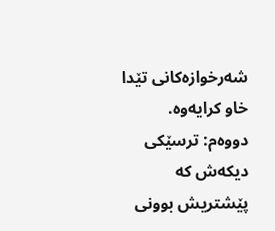شەرخوازەکانی تێدا خاو کرایەوە.
دووەم: ترسێکی دیکەش کە پێشتریش بوونی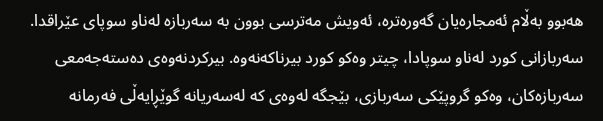هەبوو بەڵام ئەمجارەیان گەورەترە، ئەویش مەترسی بوون بە سەربازە لەناو سوپای عێراقدا. سەربازانی کورد لەناو سوپادا، چیتر وەکو کورد بیرناکەنەوە. بیرکردنەوەی دەستەجەمعی سەربازەکان، وەکو گروپێکی سەربازی، بێجگە لەوەی کە لەسەریانە گوێڕایەڵی فەرمانە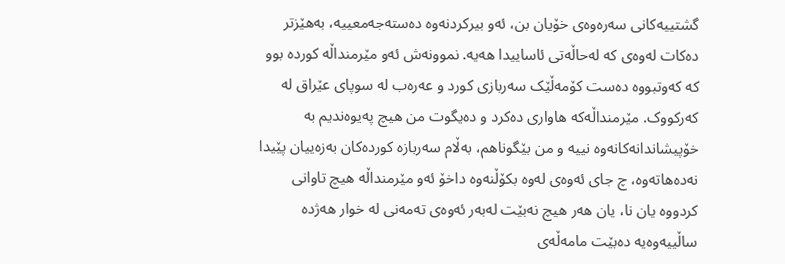گشتییەکانی سەرەوەی خۆیان بن، ئەو بیرکردنەوە دەستەجەمعییە، بەهێزتر دەکات لەوەی کە لەحاڵەتی ئاساییدا هەیە. نموونەش ئەو مێرمنداڵە کوردە بوو کە کەوتبووە دەست کۆمەڵێک سەربازی کورد و عەرەب لە سوپای عێراق لە کەرکووک. مێرمنداڵەکە هاواری دەکرد و دەیگوت من هیچ پەیوەندیم بە خۆپیشاندانەکانەوە نییە و من بێگوناهم، بەڵام سەربازە کوردەکان بەزەییان پێیدا نەدەهاتەوە، چ جای ئەوەی لەوە بکۆڵنەوە داخۆ ئەو مێرمنداڵە هیچ تاوانی کردووە یان نا، یان هەر هیچ نەبێت لەبەر ئەوەی تەمەنی لە خوار هەژدە ساڵییەوەیە دەبێت مامەڵەی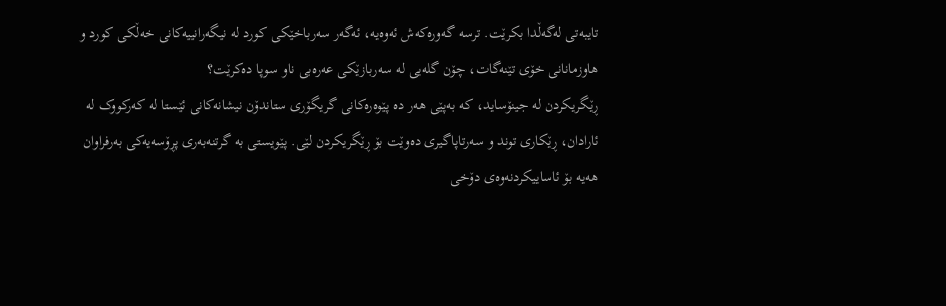تایبەتی لەگەڵدا بکرێت. ترسە گەورەکەش ئەوەیە، ئەگەر سەرباخێکی کورد لە نیگەرانییەکانی خەڵکی کورد و هاوزمانانی خۆی تێنەگات، چۆن گلەیی لە سەربازێکی عەرەبی ناو سوپا دەکرێت؟
ڕێگریکردن لە جینۆساید، کە بەپێی هەر دە پێوەرەکانی گریگۆری ستاندۆن نیشانەکانی ئێستا لە کەرکووک لە ئارادان، ڕێکاری توند و سەرتاپاگیری دەوێت بۆ ڕێگریکردن لێی. پێویستی بە گرتنەبەری پڕۆسەیەکی بەرفراوان هەیە بۆ ئاساییکردنەوەی دۆخی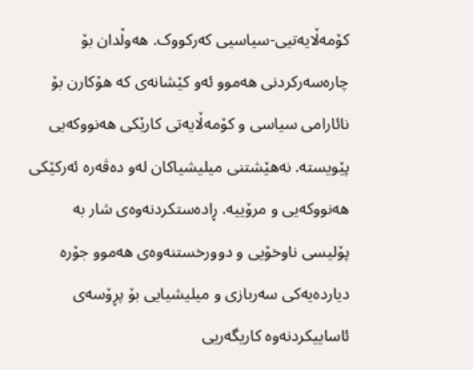کۆمەڵایەتیی-سیاسیی کەرکووک. هەوڵدان بۆ چارەسەرکردنی هەموو ئەو کێشانەی کە هۆکارن بۆ نائارامی سیاسی و کۆمەڵایەتی کارێکی هەنووکەیی پێویستە. نەهێشتنی میلیشیاکان لەو دەڤەرە ئەرکێکی هەنووکەیی و مرۆییە. ڕادەستکردنەوەی شار بە پۆلیسی ناوخۆیی و دوورخستنەوەی هەموو جۆرە دیاردەیەکی سەربازی و میلیشیایی بۆ پڕۆسەی ئاساییکردنەوە کاریگەریی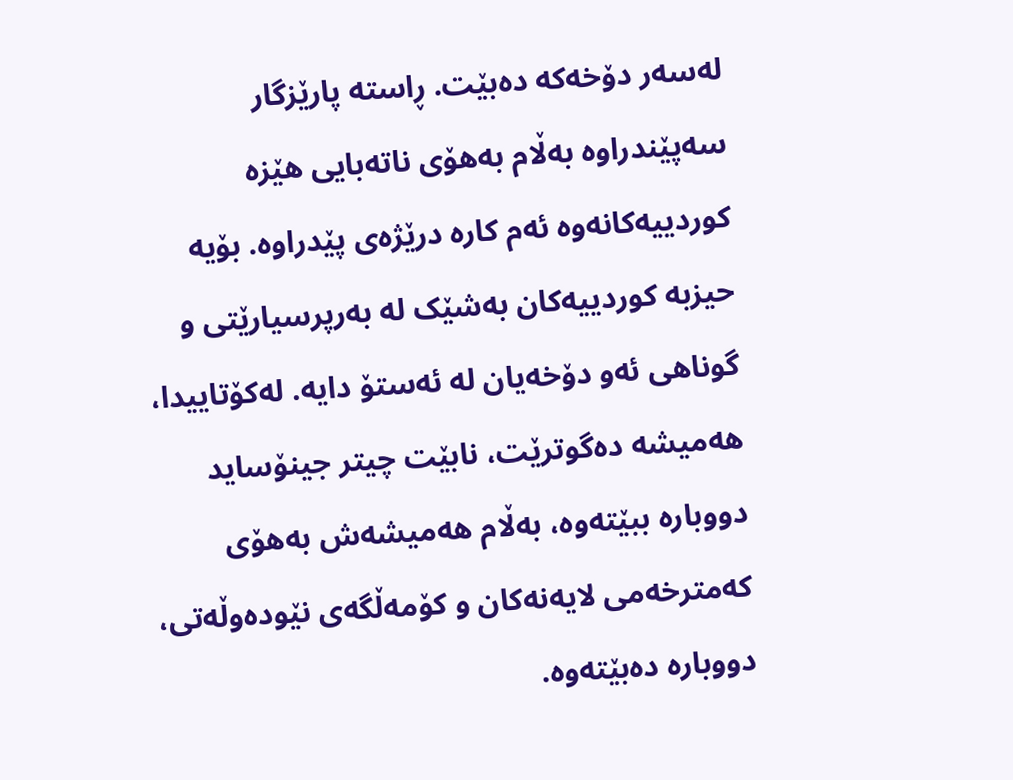لەسەر دۆخەکە دەبێت. ڕاستە پارێزگار سەپێندراوە بەڵام بەهۆی ناتەبایی هێزە کوردییەکانەوە ئەم کارە درێژەی پێدراوە. بۆیە حیزبە کوردییەکان بەشێک لە بەرپرسیارێتی و گوناهی ئەو دۆخەیان لە ئەستۆ دایە. لەکۆتاییدا، هەمیشە دەگوترێت، نابێت چیتر جینۆساید دووبارە ببێتەوە، بەڵام هەمیشەش بەهۆی کەمترخەمی لایەنەکان و کۆمەڵگەی نێودەوڵەتی، دووبارە دەبێتەوە.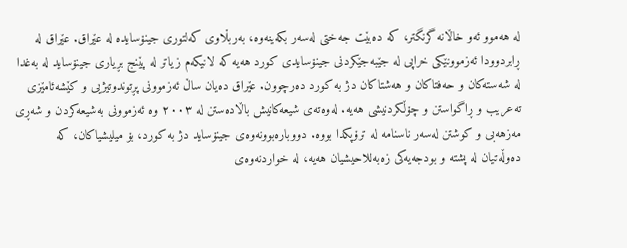لە هەموو ئەو خاڵانە گرنگتر، کە دەبێت جەختی لەسەر بکەینەوە، بەربڵاوی کەلتوری جینۆسایدە لە عێراق. عێراق لە ڕابردوودا ئەزموونێکی خراپی لە جێبەجێکردنی جینۆسایدی کورد هەیە کە لانیکەم زیاتر لە پێنج بڕیاری جینۆساید لە بەغدا لە شەستەکان و حەفتاکان و هەشتاکان دژ بە کورد دەرچوون. عێراق دەیان ساڵ ئەزموونی پڕتوندوتیژیی و کێشەئامێزی تەعریب و ڕاگواستن و چۆڵکردنیشی هەیە. لەوەتەی شیعەکانیش باڵادەستن لە ٢٠٠٣ وە ئەزموونی بەشیعەکردن و شەڕی مەزهەبی و کوشتن لەسەر ناسنامە لە ترۆپکدا بووە. دووبارەبوونەوەی جینۆساید دژ بە کورد، بۆ میلیشیاکان، کە دەوڵەتیان لە پشتە و بودجەیەکی زەبەللاحیشیان هەیە، لە خواردنەوەی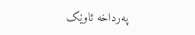پەرداخە ئاوێک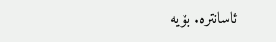ئاسانترە. بۆیە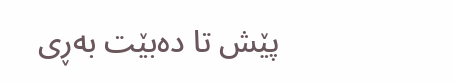پێش تا دەبێت بەڕی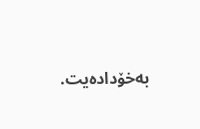بەخۆدادەیت.